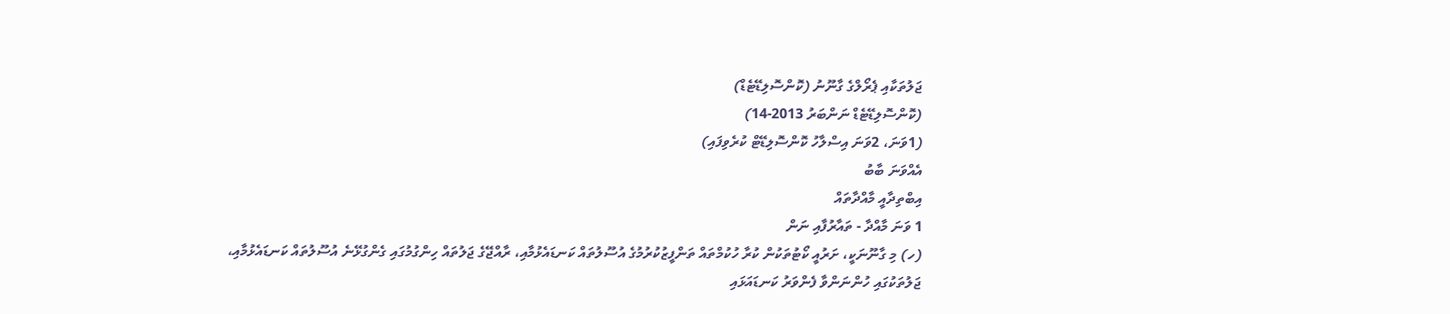ޖަލުތަކާއި ޕެރޯލްގެ ގާނޫނު (ކޮންސޮލިޑޭޓެޑް)
(ކޮންސޮލިޑޭޓެޑް ނަންބަރު 2013-14)
(1ވަނަ، 2ވަނަ އިސްލާހު ކޮންސޮލިޑޭޓް ކުރެވިފައި)
އެއްވަނަ ބާބު
އިބްތިދާއީ މާއްދާތައް
1 ވަނަ މާއްދާ - ތައާރުފާއި ނަން
(ހ) މި ގާނޫނަކީ، ށަރުއީ ކޯޓުތަކުން ކުރާ ހުކުމްތައް ތަންފީޒުކުރުމުގެ އުސޫލުތައް ކަނޑައެޅުމާއި، ރާއްޖޭގެ ޖަލުތައް ހިންގުމުގައި ގެންގުޅޭނެ އުސޫލުތައް ކަނޑައެޅުމާއި، ޖަލުތަކުގައި ހުންނަންވާ ފެންވަރު ކަނޑައަޅައި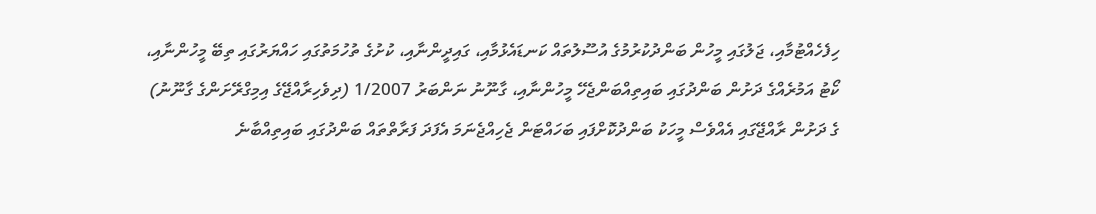ހިފެހެއްޓުމާއި، ޖަލުގައި މީހުން ބަންދުކުރުމުގެ އުސޫލުތައް ކަނޑައެޅުމާއި، ގައިދީންނާއި، ކުށުގެ ތުހުމަތުގައި ހައްޔަރުގައި ތިބޭ މީހުންނާއި، ކޯޓު އަމުރެއްގެ ދަށުން ބަންދުގައި ބައިތިއްބަންޖެހޭ މީހުންނާއި، ގާނޫނު ނަންބަރު 1/2007 (ދިވެހިރާއްޖޭގެ އިމިގްރޭށަންގެ ގާނޫނު) ގެ ދަށުން ރާއްޖޭގައި އެއްވެސް މީހަކު ބަންދުކޮށްފައި ބަހައްޓަން ޖެހިއްޖެނަމަ އެފަދަ ފަރާތްތައް ބަންދުގައި ބައިތިއްބާނެ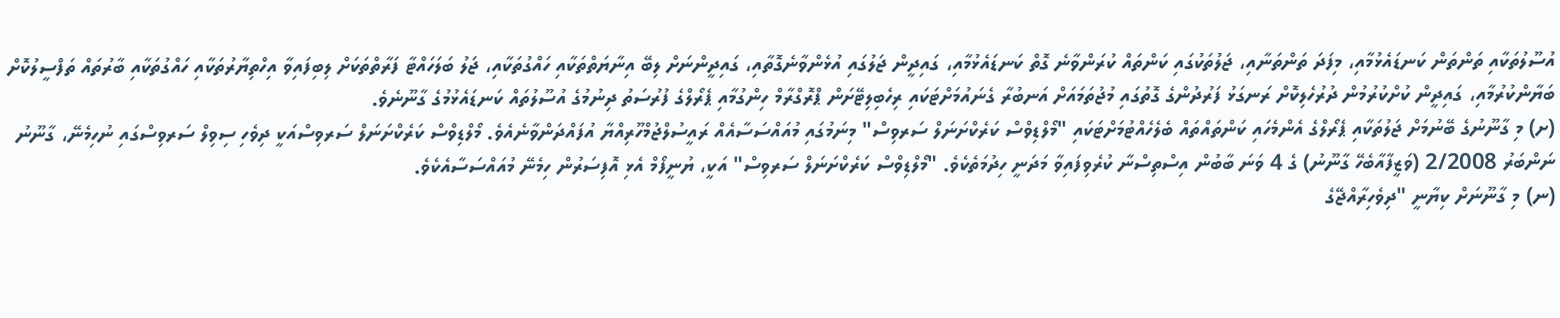އުސޫލުތަކާއި ތަންތަން ކަނޑައެޅުމާއި، މިފަދަ ތަންތަނާއި، ޖަލުތަކުގައި ކަންތައް ކުރަންވާނެ ގޮތް ކަނޑައެޅުމާއި، ގައިދީން ޖަލުގައި އުޅެންވާނެގޮތާއި، ގައިދީންނަށް ލިބޭ އިނާޔަތްތަކާއި ހައްގުތަކާއި، ޖަލު ބަލަހައްޓާ ފަރާތްތަކަށް ލިބިފައިވާ އިހްތިޔާރުތަކާއި ހައްގުތަކާއި ބާރުތައް ތަފްސީލުކޮށް ބަޔާންކުރުމާއި، ގައިދީން ކުށްކުރުމުން ދުރުހެލިކޮށް ރަނގަޅު ފަރުދުންގެ ގޮތުގައި މުޖުތަމައަށް އަނބުރާ ގެނައުމަށްޓަކައި ރިހެބިލިޓޭށަން ޕްރޮގްރާމް ހިންގުމާއި ޕެރޯލްގެ ފުރުސަތު ދިނުމުގެ އުސޫލުތައް ކަނޑައެޅުމުގެ ގާނޫނެވެ.
(ށ) މި ގާނޫނުގެ ބޭނުމަށް ޖަލުތަކާއި ޕެރޯލްގެ އެންމެހައި ކަންތައްތައް ބެލެހެއްޓުމަށްޓަކައި "މޯލްޑިވްސް ކަރެކްށަނަލް ސަރވިސް" މިނަމުގައި މުއައްސަސާއެއް ރައީސުލްޖުމްހޫރިއްޔާ އުފައްދަންވާނެއެވެ. މޯލްޑިވްސް ކަރެކްށަނަލް ސަރވިސްއަކީ ދިވެހި ސިވިލް ސަރވިސްގައި ނުހިމެނޭ، ގާނޫނު ނަންބަރު 2/2008 (ވަޒީފާއާބެހޭ ގާނޫނު) ގެ 4 ވަނަ ބާބުން އިސްތިސްނާ ކުރެވިފައިވާ މަދަނީ ހިދުމަތެކެވެ. "މޯލްޑިވްސް ކަރެކްށަނަލް ސަރވިސް" އަކީ، ޔުނީފޯމް އެޅި އޮފިސަރުން ހިމެނޭ މުއައްސަސާއެކެވެ.
(ނ) މި ގާނޫނަށް ކިޔާނީ "ދިވެހިރާއްޖޭގެ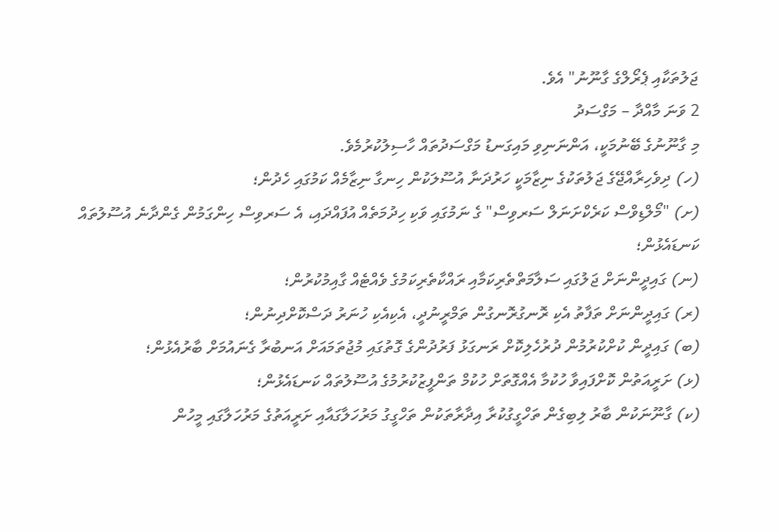ޖަލުތަކާއި ޕެރޯލްގެ ގާނޫނު" އެވެ.
2 ވަނަ މާއްދާ – މަގްސަދު
މި ގާނޫނުގެ ބޭނުމަކީ، އަންނަނިވި މައިގަނޑު މަގްސަދުތައް ހާސިލުކުރުމެވެ.
(ހ) ދިވެހިރާއްޖޭގެ ޖަލުތަކުގެ ނިޒާމަކީ ހަރުދަނާ އުސޫލަކުން ހިނގާ ނިޒާމެއް ކަމުގައި ހެދުން؛
(ށ) "މޯލްޑިވްސް ކަރެކްށަނަލް ސަރވިސް" ގެ ނަމުގައި ވަކި ހިދުމަތެއް އުފައްދައި، އެ ސަރވިސް ހިންގަމުން ގެންދާނެ އުސޫލުތައް ކަނޑައެޅުން؛
(ނ) ގައިދީންނަށް ޖަލުގައި ސަލާމަތްތެރިކަމާއި ރައްކާތެރިކަމުގެ ވެއްޓެއް ގާއިމުކުރުން؛
(ރ) ގައިދީންނަށް ތަފާތު އެކި ރޮނގުރޮނގުން ތަމްރީނުދީ، އެކިއެކި ހުނަރު ދަސްކޮށްދިނުން؛
(ބ) ގައިދީން ކުށްކުރުމުން ދުރުހެލިކޮށް ރަނގަޅު ފަރުދުންގެ ގޮތުގައި މުޖުތަމައަށް އަނބުރާ ގެނައުމަށް ބާރުއެޅުން؛
(ޅ) ށަރީއަތުން ކޮށްފައިވާ ހުކުމާ އެއްގޮތަށް ހުކުމް ތަންފީޒުކުރުމުގެ އުސޫލުތައް ކަނޑައެޅުން؛
(ކ) ގާނޫނަކުން ބާރު ލިބިގެން ތަހްގީގުކުރާ އިދާރާތަކުން ތަހްގީގު މަރުހަލާގައާއި ށަރީއަތުގެ މަރުހަލާގައި މީހުން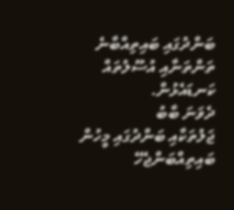ބަންދުގައި ބައިތިއްބާނެ ތަންތަނާއި އުސޫލުތައް ކަނޑައެޅުން.
ދެވަނަ ބާބު
ޖަލުތަކާއި ބަންދުގައި މީހުން ބައިތިއްބަންޖެހޭ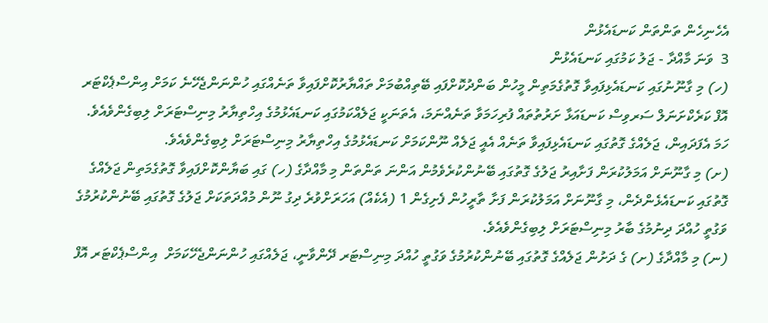އެހެނިހެން ތަންތަން ކަނޑައެޅުން
3  ވަނަ މާއްދާ - ޖަލު ކަމުގައި ކަނޑައެޅުން
(ހ) މި ގާނޫނުގައި ކަނޑައެޅިފައިވާ ގޮތުގެމަތިން މީހުން ބަންދުކޮށްފައި ބޭތިއްބުމަށް ތައްޔާރުކޮށްފައިވާ ތަނެއްގައި ހުންނަންޖެހޭނެ ކަމަށް އިންސްޕެކްޓަރ އޮފް ކަރެކްށަނަލް ސަރވިސް ކަނޑައަޅާ ށަރުތުތައް ފުރިހަމަވާ ތަނެއްނަމަ، އެތަނަކީ ޖަލެއްކަމުގައި ކަނޑައެޅުމުގެ އިހްތިޔާރު މިނިސްޓަރަށް ލިބިގެންވެއެވެ. ހަމަ އެފަދައިން، ޖަލެއްގެ ގޮތުގައި ކަނޑައެޅިފައިވާ ތަނެއް އެއީ ޖަލެއް ނޫންކަމަށް ކަނޑައެޅުމުގެ އިހްތިޔާރު މިނިސްޓަރަށް ލިބިގެންވެއެވެ.
(ށ) މި ގާނޫނަށް އަމަލުކުރަން ފަށާއިރު ޖަލުގެ ގޮތުގައި ބޭނުންކުރެވެމުން އަންނަ ތަންތަން މި މާއްދާގެ (ހ) ގައި ބަޔާންކޮށްފައިވާ ގޮތުގެމަތިން ޖަލެއްގެ ގޮތުގައި ކަނޑައެޅެންދެން، މި ގާނޫނަށް އަމަލުކުރަން ފަށާ ތާރީހުން ފެށިގެން 1 (އެކެއް) އަހަރަށްވުރެ ދިގު ނޫން މުއްދަތަކަށް ޖަލުގެ ގޮތުގައި ބޭނުންކުރުމުގެ ވަގުތީ ހުއްދަ ދިނުމުގެ ބާރު މިނިސްޓަރަށް ލިބިގެންވެއެވެ.
(ނ) މި މާއްދާގެ (ށ) ގެ ދަށުން ޖަލެއްގެ ގޮތުގައި ބޭނުންކުރުމުގެ ވަގުތީ ހުއްދަ މިނިސްޓަރ ދޭންވާނީ، ޖަލެއްގައި ހުންނަންޖެހޭކަމަށް  އިންސްޕެކްޓަރ އޮފް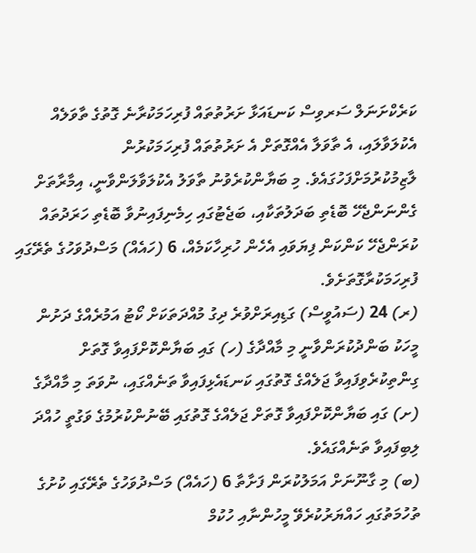ކަރެކްށަނަލް ސަރވިސް ކަނޑައަޅާ ށަރުތުތައް ފުރިހަމަކުރާނެ ގޮތުގެ ތާވަލެއް އެކުލަވާލައި، އެ ތާވަލާ އެއްގޮތަށް އެ ށަރުތުތައް ފުރިހަމަކުރުން ލާޒިމުކުރުމަށްފަހުގައެވެ. މި ބަޔާންކުރެވުނު ތާވަލު އެކުލަވާލަންވާނީ، އިމާރާތަށް ގެންނަންޖެހޭ ބޮޑެތި ބަދަލުތަކާއި، ބަޖެޓުގައި ހިމެނިފައިނުވާ ބޮޑެތި ހަރަދުތައް ކުރަންޖެހޭ ކަންކަން ފިޔަވައި އެހެން ހުރިހާކަމެއް، 6 (ހައެއް) މަސްދުވަހުގެ ތެރޭގައި ފުރިހަމަކުރާގޮތަށެވެ.
(ރ) 24 (ސައުވީސް) ގަޑިއިރަށްވުރެ ދިގު މުއްދަތަކަށް ކޯޓު އަމުރެއްގެ ދަށުން މީހަކު ބަންދުކުރަންވާނީ މި މާއްދާގެ (ހ) ގައި ބަޔާންކޮށްފައިވާ ގޮތަށް ގިންތިކުރެވިފައިވާ ޖަލެއްގެ ގޮތުގައި ކަނޑައެޅިފައިވާ ތަނެއްގައި، ނުވަތަ މި މާއްދާގެ (ށ) ގައި ބަޔާންކޮށްފައިވާ ގޮތަށް ޖަލެއްގެ ގޮތުގައި ބޭނުންކުރުމުގެ ވަގުތީ ހުއްދަ ލިބިފައިވާ ތަނެއްގައެވެ.
(ބ) މި ގާނޫނަށް އަމަލުކުރަން ފަށާތާ 6 (ހައެއް) މަސްދުވަހުގެ ތެރޭގައި ކުށުގެ ތުހުމަތުގައި ހައްޔަރުކުރެވޭ މީހުންނާއި ހުކުމް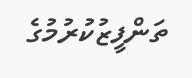ތަންފީޒުކުރުމުގެ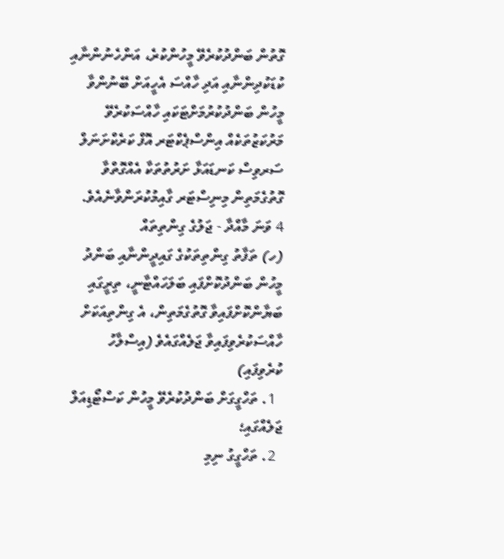ގޮތުން ބަންދުކުރެވޭ މީހުންކުރެ، އަންހެނުންނާއި ކުޑަކުދިންނާއި އަދި ހާއްސަ އެހީއަށް ބޭނުންވާ މީހުން ބަންދުކުރުމަށްޓަކައި ހާއްސަކުރެވޭ މަރުކަޒުތަކެއް އިންސްޕެކްޓަރ އޮފް ކަރެކްށަނަލް ސަރވިސް ކަނޑައަޅާ ށަރުތުތަކާ އެއްގޮތްވާ ގޮތުގެމަތިން މިނިސްޓަރ ގާއިމުކުރަންވާނެއެވެ.
4 ވަނަ މާއްދާ - ޖަލުގެ ގިންތިތައް
(ހ) ތަފާތު ގިންތިތަކުގެ ގައިދީންނާއި ބަންދު މީހުން ބަންދުކޮށްފައި ބަލަހައްޓާނީ، ތިރީގައި ބަޔާންކޮށްފައިވާ ގޮތުގެމަތިން، އެ ގިންތިއަކަށް ހާއްސަކުރެވިފައިވާ ޖަލެއްގައެވެ (އިސްލާހު ކުރެވިފައި)
  1. ތަހްގީގަށް ބަންދުކުރެވޭ މީހުން ކަސްޓޯޑިއަލް ޖަލެއްގައި؛
  2. ތަހްގީގު ނިމި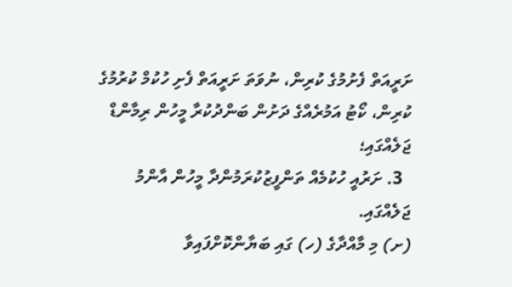ށަރީއަތް ފެށުމުގެ ކުރިން، ނުވަތަ ށަރީއަތް ފެށި ހުކުމް ކުރުމުގެ ކުރިން، ކޯޓު އަމުރެއްގެ ދަށުން ބަންދުކުރާ މީހުން ރިމާންޑް ޖަލެއްގައި؛
  3. ށަރުއީ ހުކުމެއް ތަންފީޒުކުރަމުންދާ މީހުން އާންމު ޖަލެއްގައި.
(ށ) މި މާއްދާގެ (ހ) ގައި ބަޔާންކޮށްފައިވާ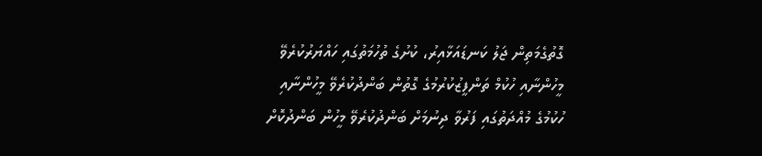ގޮތުގެމަތިން ޖަލު ކަނޑައަޅާއިރު، ކުށުގެ ތުހުމަތުގައި ހައްޔަރުކުރެވޭ މީހުންނާއި ހުކުމް ތަންފީޒުކުރުމުގެ ގޮތުން ބަންދުކުރެވޭ މީހުންނާއި ހުކުމުގެ މުއްދަތުގައި ފަރުވާ ދިނުމަށް ބަންދުކުރެވޭ މީހުން ބަންދުކޮށް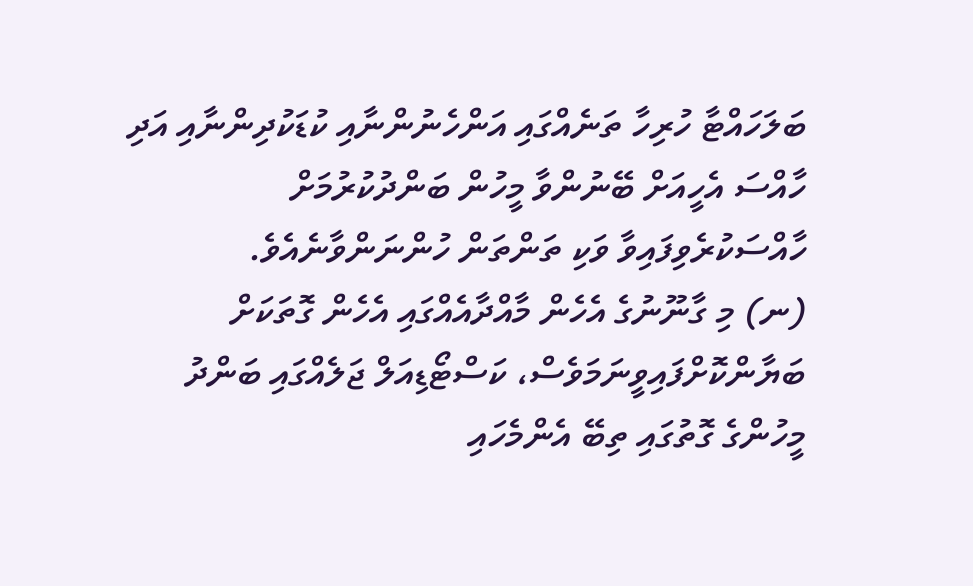ބަލަހައްޓާ ހުރިހާ ތަނެއްގައި އަންހެނުންނާއި ކުޑަކުދިންނާއި އަދި ހާއްސަ އެހީއަށް ބޭނުންވާ މީހުން ބަންދުކުރުމަށް ހާއްސަކުރެވިފައިވާ ވަކި ތަންތަން ހުންނަންވާނެއެވެ.
(ނ) މި ގާނޫނުގެ އެހެން މާއްދާއެއްގައި އެހެން ގޮތަކަށް ބަޔާންކޮށްފައިވީނަމަވެސް، ކަސްޓޯޑިއަލް ޖަލެއްގައި ބަންދު މީހުންގެ ގޮތުގައި ތިބޭ އެންމެހައި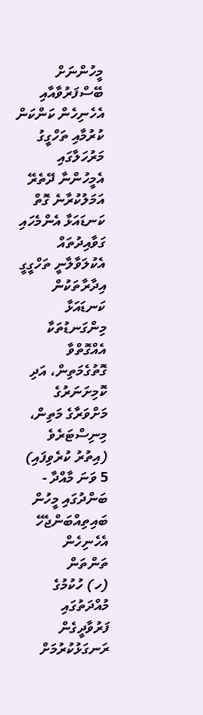މީހުންނަށް ބޭސްފަރުވާއާއި އެހެނިހެން ކަންކަން ކުރުމާއި ތަހްގީގު މަރުހަލާގައި އެމީހުންނާ ދޭތެރޭ އަމަލުކުރާނެ ގޮތް ކަނޑައަޅާ އެންމެހައި ގަވާއިދުތައް އެކުލަވާލާނީ ތަހްގީގީ އިދާރާތަކުން ކަނޑައަޅާ މިންގަނޑުތަކާ އެއްގޮތްވާ ގޮތުގެމަތިން، އަދި ކޮމިށަނަރުގެ މަށްވަރާގެ މަތިން، މިނިސްޓަރެވެ (އިތުރު ކުރެވިފައި)
5 ވަނަ މާއްދާ - ބަންދުގައި މީހުން ބައިތިއްބަންޖެހޭ އެހެނިހެން ތަންތަން
(ހ) ހުކުމުގެ މުއްދަތުގައި ފަރުވާދީގެން ރަނގަޅުކުރުމަށް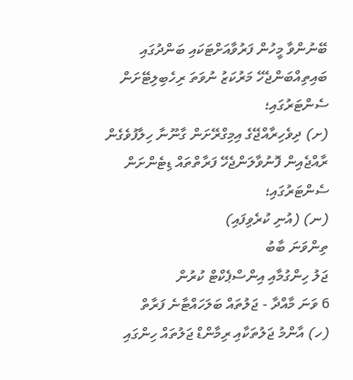ބޭނުންވާ މީހުން ފަރުވާއަށްޓަކައި ބަންދުގައި ބައިތިއްބަންޖެހޭ މަރުކަޒު ނުވަތަ ރިހެބިލިޓޭށަން ސެންޓަރުގައި؛
(ށ) ދިވެހިރާއްޖޭގެ އިމިގްރޭށަން ގާނޫނާ ހިލާފުވެގެން ރާއްޖެއިން ފޮނުވާލަންޖެހޭ ފަރާތްތައް ޑިޓެންށަން ސެންޓަރުގައި؛
(ނ) (އުނި ކުރެވިފައި)
ތިންވަނަ ބާބު
ޖަލު ހިންގުމާއި އިންސްޕެކްޓް ކުރުން
6 ވަނަ މާއްދާ - ޖަލުތައް ބަލަހައްޓާނެ ފަރާތް
(ހ) އާންމު ޖަލުތަކާއި ރިމާންޑް ޖަލުތައް ހިންގައި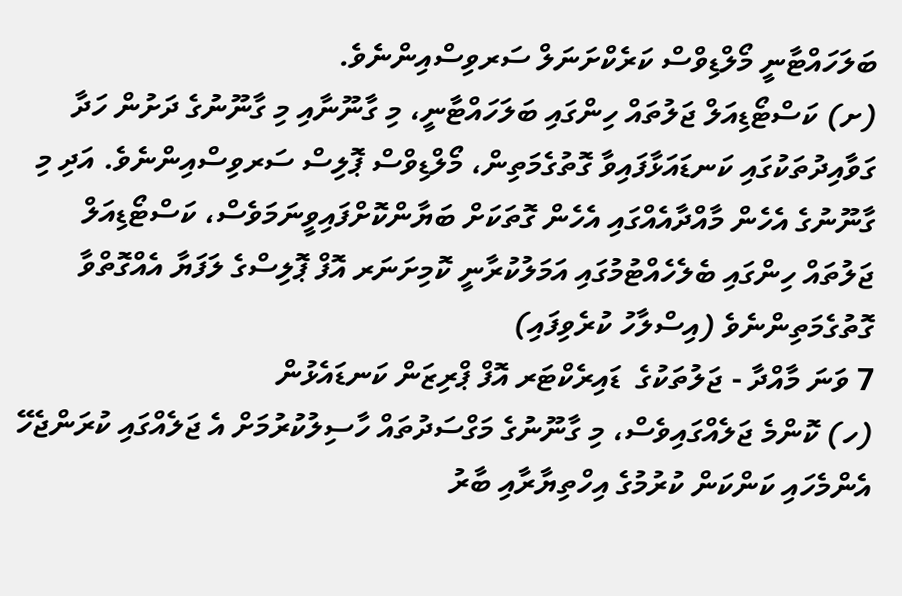ބަލަހައްޓާނީ މޯލްޑިވްސް ކަރެކްށަނަލް ސަރވިސްއިންނެވެ.
(ށ) ކަސްޓޯޑިއަލް ޖަލުތައް ހިންގައި ބަލަހައްޓާނީ، މި ގާނޫނާއި މި ގާނޫނުގެ ދަށުން ހަދާ ގަވާއިދުތަކުގައި ކަނޑައަޅާފައިވާ ގޮތުގެމަތިން، މޯލްޑިވްސް ޕޮލިސް ސަރވިސްއިންނެވެ. އަދި މި ގާނޫނުގެ އެހެން މާއްދާއެއްގައި އެހެން ގޮތަކަށް ބަޔާންކޮށްފައިވީނަމަވެސް، ކަސްޓޯޑިއަލް ޖަލުތައް ހިންގައި ބެލެހެއްޓުމުގައި އަމަލުކުރާނީ ކޮމިށަނަރ އޮފް ޕޮލިސްގެ ލަފަޔާ އެއްގޮތްވާ ގޮތުގެމަތިންނެވެ (އިސްލާހު ކުރެވިފައި)
7 ވަނަ މާއްދާ - ޖަލުތަކުގެ  ޑައިރެކްޓަރ އޮފް ޕްރިޒަން ކަނޑައެޅުން
(ހ) ކޮންމެ ޖަލެއްގައިވެސް، މި ގާނޫނުގެ މަގްސަދުތައް ހާސިލުކުރުމަށް އެ ޖަލެއްގައި ކުރަންޖެހޭ އެންމެހައި ކަންކަން ކުރުމުގެ އިހްތިޔާރާއި ބާރު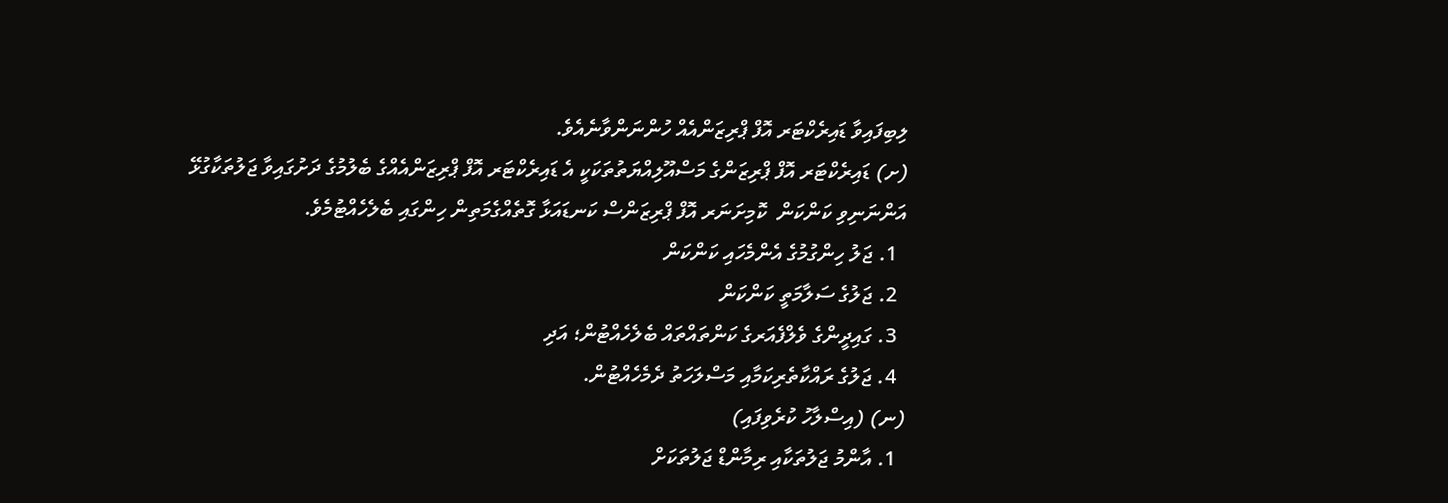ލިބިފައިވާ ޑައިރެކްޓަރ އޮފް ޕްރިޒަންއެއް ހުންނަންވާނެއެވެ.
(ށ) ޑައިރެކްޓަރ އޮފް ޕްރިޒަންގެ މަސްއޫލިއްޔަތުތަކަކީ އެ ޑައިރެކްޓަރ އޮފް ޕްރިޒަންއެއްގެ ބެލުމުގެ ދަށުގައިވާ ޖަލުތަކާގުޅޭ އަންނަނިވި ކަންކަން  ކޮމިށަނަރ އޮފް ޕްރިޒަންސް ކަނޑައަޅާ ގޮތެއްގެމަތިން ހިންގައި ބެލެހެއްޓުމެވެ.
  1. ޖަލު ހިންގުމުގެ އެންމެހައި ކަންކަން
  2. ޖަލުގެ ސަލާމަތީ ކަންކަން
  3. ގައިދީންގެ ވެލްފެއަރގެ ކަންތައްތައް ބެލެހެއްޓުން؛ އަދި
  4. ޖަލުގެ ރައްކާތެރިކަމާއި މަސްލަހަތު ދެމެހެއްޓުން.
(ނ) (އިސްލާހު ކުރެވިފައި)
  1. އާންމު ޖަލުތަކާއި ރިމާންޑް ޖަލުތަކަށް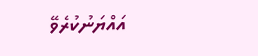އައްޔަނުކުރެވޭ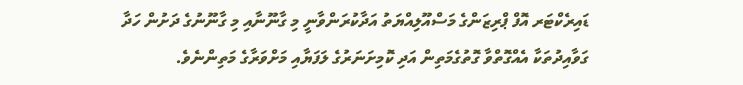ޑައިރެކްޓަރ އޮފް ޕްރިޒަންގެ މަސްއޫލިއްޔަތު އަދާކުރަންވާނީ މި ގާނޫނާއި މި ގާނޫނުގެ ދަށުން ހަދާ ގަވާއިދުތަކާ އެއްގޮތްވާ ގޮތުގެމަތިން އަދި ކޮމިށަނަރުގެ ލަފަޔާއި މަށްވަރާގެ މަތިންނެވެ.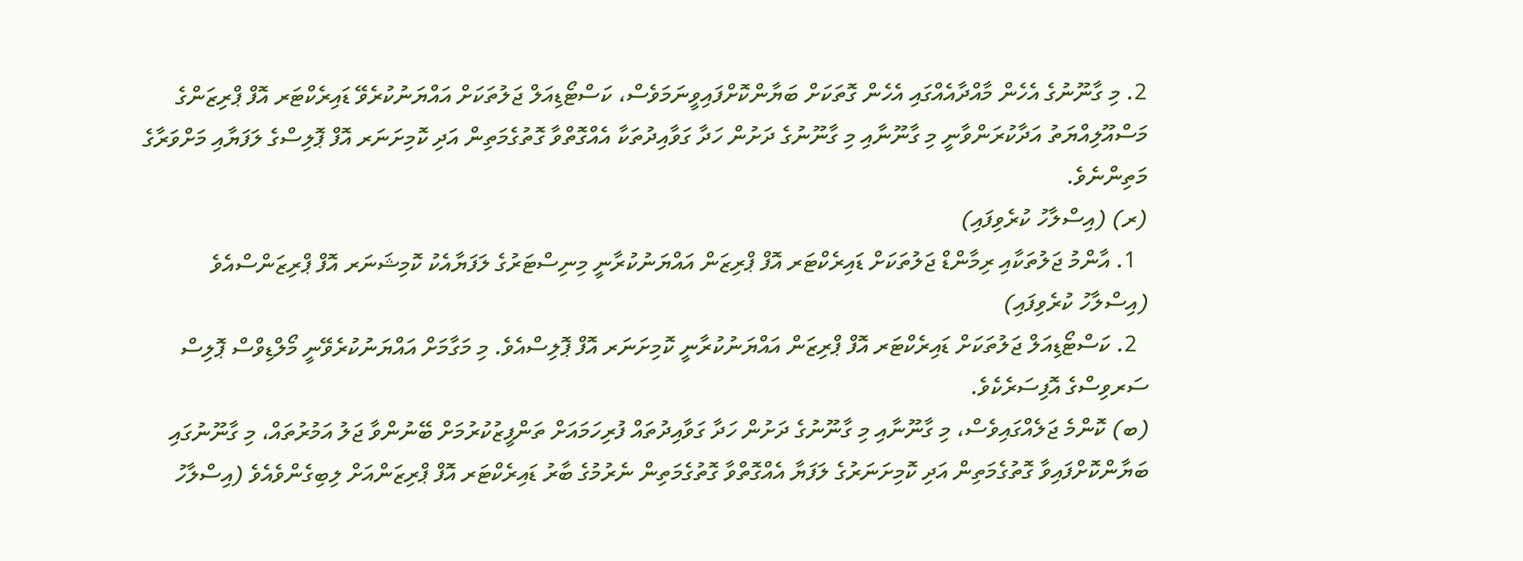2. މި ގާނޫނުގެ އެހެން މާއްދާއެއްގައި އެހެން ގޮތަކަށް ބަޔާންކޮށްފައިވީނަމަވެސް، ކަސްޓޯޑިއަލް ޖަލުތަކަށް އައްޔަނުކުރެވޭ ޑައިރެކްޓަރ އޮފް ޕްރިޒަންގެ މަސްއޫލިއްޔަތު އަދާކުރަންވާނީ މި ގާނޫނާއި މި ގާނޫނުގެ ދަށުން ހަދާ ގަވާއިދުތަކާ އެއްގޮތްވާ ގޮތުގެމަތިން އަދި ކޮމިށަނަރ އޮފް ޕޮލިސްގެ ލަފަޔާއި މަށްވަރާގެ މަތިންނެވެ.
(ރ) (އިސްލާހު ކުރެވިފައި)
  1. އާންމު ޖަލުތަކާއި ރިމާންޑް ޖަލުތަކަށް ޑައިރެކްޓަރ އޮފް ޕްރިޒަން އައްޔަނުކުރާނީ މިނިސްޓަރުގެ ލަފަޔާއެކު ކޮމިޝަނަރ އޮފް ޕްރިޒަންސްއެވެ (އިސްލާހު ކުރެވިފައި)
  2. ކަސްޓޯޑިއަލް ޖަލުތަކަށް ޑައިރެކްޓަރ އޮފް ޕްރިޒަން އައްޔަނުކުރާނީ ކޮމިށަނަރ އޮފް ޕޮލިސްއެވެ. މި މަގާމަށް އައްޔަނުކުރެވޭނީ މޯލްޑިވްސް ޕޮލިސް ސަރވިސްގެ އޮފިސަރެކެވެ.
(ބ) ކޮންމެ ޖަލެއްގައިވެސް، މި ގާނޫނާއި މި ގާނޫނުގެ ދަށުން ހަދާ ގަވާއިދުތައް ފުރިހަމައަށް ތަންފީޒުކުރުމަށް ބޭނުންވާ ޖަލު އަމުރުތައް، މި ގާނޫނުގައި ބަޔާންކޮށްފައިވާ ގޮތުގެމަތިން އަދި ކޮމިށަނަރުގެ ލަފަޔާ އެއްގޮތްވާ ގޮތުގެމަތިން ނެރުމުގެ ބާރު ޑައިރެކްޓަރ އޮފް ޕްރިޒަންއަށް ލިބިގެންވެއެވެ (އިސްލާހު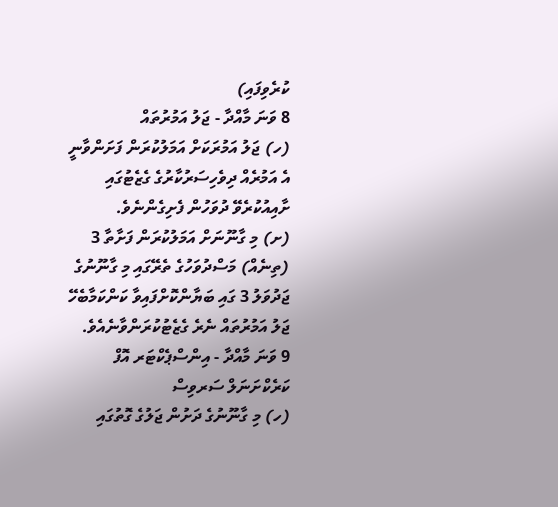ކުރެވިފައި)
8 ވަނަ މާއްދާ - ޖަލު އަމުރުތައް
(ހ) ޖަލު އަމުރަކަށް އަމަލުކުރަން ފަށަންވާނީ އެ އަމުރެއް ދިވެހިސަރުކާރުގެ ގެޒެޓުގައި ށާއިއުކުރެވޭ ދުވަހުން ފެށިގެންނެވެ.
(ށ) މި ގާނޫނަށް އަމަލުކުރަން ފަށާތާ 3 (ތިނެއް) މަސްދުވަހުގެ ތެރޭގައި މި ގާނޫނުގެ ޖަދުވަލު 3 ގައި ބަޔާންކޮށްފައިވާ ކަންކަމާބެހޭ ޖަލު އަމުރުތައް ނެރެ ގެޒެޓުކުރަންވާނެއެވެ.
9 ވަނަ މާއްދާ - އިންސްޕެކްޓަރ އޮފް ކަރެކްށަނަލް ސަރވިސް
(ހ) މި ގާނޫނުގެ ދަށުން ޖަލުގެ ގޮތުގައި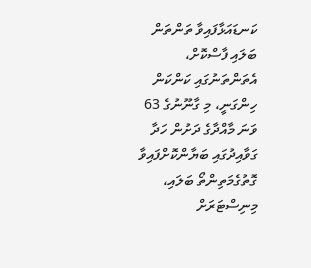ކަނޑައަޅާފައިވާ ތަންތަން ބަލައި ފާސްކޮށް، އެތަންތަނުގައި ކަންކަން ހިންގަނީ، މި ގާނޫނުގެ 63 ވަނަ މާއްދާގެ ދަށުން ހަދާ ގަވާއިދުގައި ބަޔާންކޮށްފައިވާ ގޮތުގެމަތިންތޯ ބަލައި، މިނިސްޓަރަށް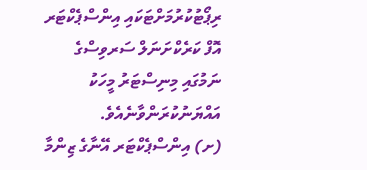ރިޕޯޓުކުރުމަށްޓަކައި އިންސްޕެކްޓަރ އޮފް ކަރެކްށަނަލް ސަރވިސްގެ ނަމުގައި މިނިސްޓަރު މީހަކު އައްޔަނުކުރަންވާނެއެވެ.
(ށ) އިންސްޕެކްޓަރ އޭނާގެ ޒިންމާ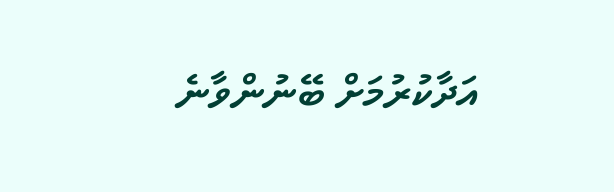އަދާކުރުމަށް ބޭނުންވާނެ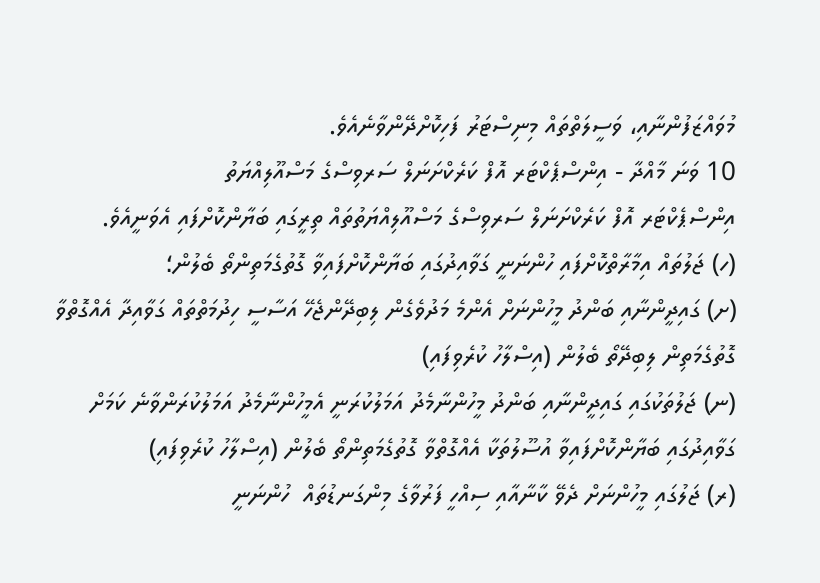މުވައްޒަފުންނާއި، ވަސީލަތްތައް މިނިސްޓަރު ފަހިކޮށްދޭންވާނެއެވެ.
10 ވަނަ މާއްދާ - އިންސްޕެކްޓަރ އޮފް ކަރެކްށަނަލް ސަރވިސްގެ މަސްއޫލިއްޔަތު
އިންސްޕެކްޓަރ އޮފް ކަރެކްށަނަލް ސަރވިސްގެ މަސްއޫލިއްޔަތުތައް ތިރީގައި ބަޔާންކޮށްފައި އެވަނީއެވެ.
(ހ) ޖަލުތައް އިމާރާތްކޮށްފައި ހުންނަނީ ގަވާއިދުގައި ބަޔާންކޮށްފައިވާ ގޮތުގެމަތިންތޯ ބެލުން؛
(ށ) ގައިދީންނާއި ބަންދު މީހުންނަށް އެންމެ މަދުވެގެން ލިބިދޭންޖެހޭ އަސާސީ ހިދުމަތްތައް ގަވާއިދާ އެއްގޮތްވާ ގޮތުގެމަތިން ލިބިދޭތޯ ބެލުން (އިސްލާހު ކުރެވިފައި)
(ނ) ޖަލުތަކުގައި ގައިދީންނާއި ބަންދު މީހުންނާމެދު އަމަލުކުރަނީ އެމީހުންނާމެދު އަމަލުކުރަންވާނެ ކަމަށް ގަވާއިދުގައި ބަޔާންކޮށްފައިވާ އުސޫލުތަކާ އެއްގޮތްވާ ގޮތުގެމަތިންތޯ ބެލުން (އިސްލާހު ކުރެވިފައި)
(ރ) ޖަލުގައި މީހުންނަށް ދެވޭ ކާނާއާއި ސިއްހީ ފަރުވާގެ މިންގަނޑުތައް  ހުންނަނީ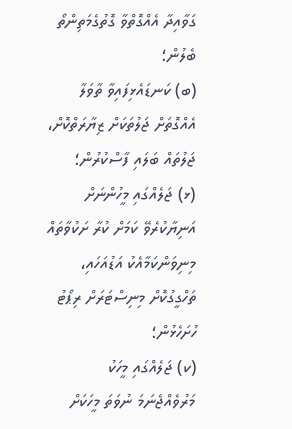ގަވާއިދާ އެއްގޮތްވާ ގޮތުގެމަތިންތޯ ބެލުން؛
(ބ) ކަނޑައެޅިފައިވާ ތާވަލާ އެއްގޮތަށް ޖަލުތަކަށް ޒިޔާރަތްކޮށް، ޖަލުތައް ބަލައި ފާސްކުރުން؛
(ޅ) ޖަލެއްގައި މީހުންނަށް އަނިޔާކުރެވޭ ކަމަށް ކުރާ ށަކުވާތައް މިނިވަންކަމާއެކު އަޑުއަހައި، ތަހްގީގުކޮށް މިނިސްޓަރަށް ރިޕޯޓު ހުށަހެޅުން؛
(ކ) ޖަލެއްގައި މީހަކު މަރުވެއްޖެނަމަ ނުވަތަ މީހަކަށް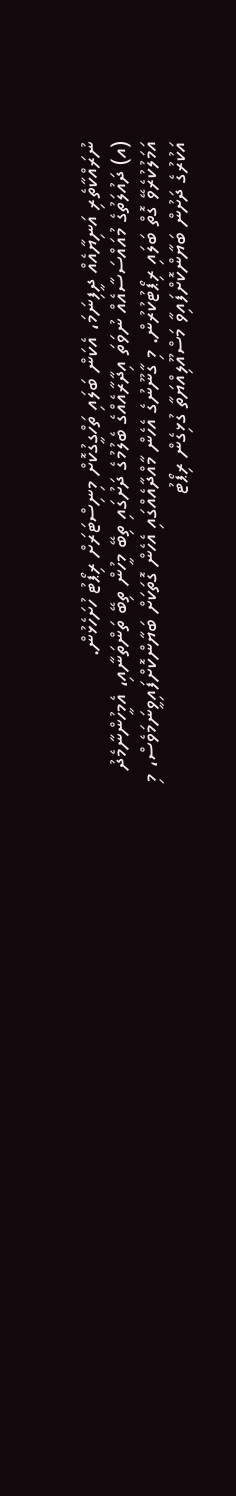ނުރައްކާތެރި އަނިޔާއެއް ދީފިނަމަ، އެކަން ބަލައި ތަހްގީގުކޮށް މިނިސްޓަރަށް ރިޕޯޓު ހުށަހެޅުން.
(އ) ދައުލަތުގެ މުއައްސަސާއެއް ނުވަތަ އިދާރާއެއްގެ ބެލުމުގެ ދަށުގައި ތިބޭ މީހުން ތިބޭ ތަންތަނާއި، އެމީހުންނާމެދު އަމަލުކުރެވޭ ގޮތް ބަލައި ރިޕޯޓުކުރުން. މި ގާނޫނުގެ އެހެން މާއްދާއެއްގައި އެހެން ގޮތަކަށް ބަޔާންކޮށްފައިވީނަމަވެސް، މި އަކުރުގެ ދަށުން ބަޔާންކޮށްފައިވާ މަސްއޫލިއްޔަތާ ގުޅިގެން ރިޕޯޓު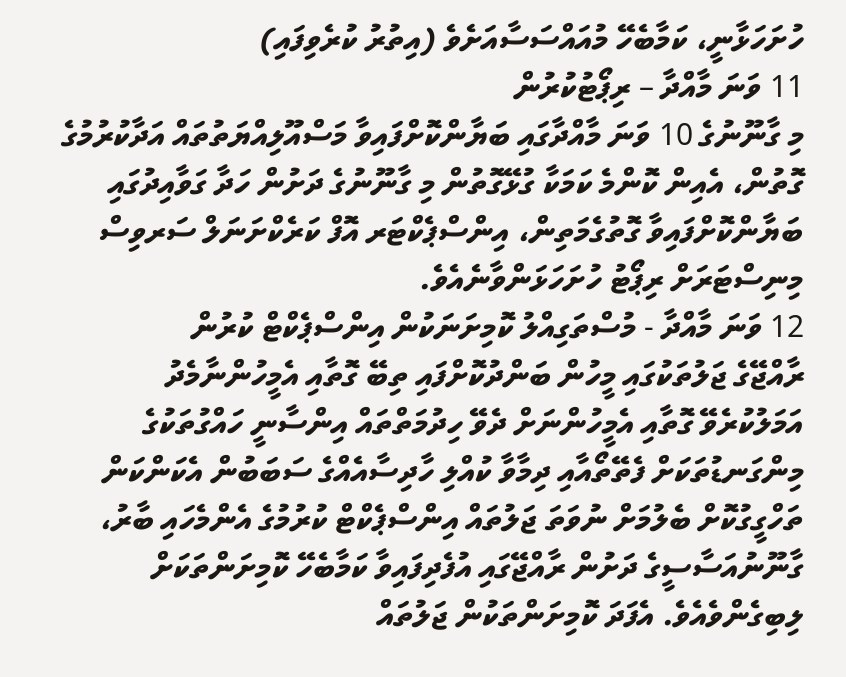ހުށަހަޅާނީ، ކަމާބެހޭ މުއައްސަސާއަށެވެ (އިތުރު ކުރެވިފައި)
11 ވަނަ މާއްދާ – ރިޕޯޓުކުރުން
މި ގާނޫނުގެ 10 ވަނަ މާއްދާގައި ބަޔާންކޮށްފައިވާ މަސްއޫލިއްޔަތުތައް އަދާކުރުމުގެ ގޮތުން، އެއިން ކޮންމެ ކަމަކާ ގުޅޭގޮތުން މި ގާނޫނުގެ ދަށުން ހަދާ ގަވާއިދުގައި ބަޔާންކޮށްފައިވާ ގޮތުގެމަތިން، އިންސްޕެކްޓަރ އޮފް ކަރެކްށަނަލް ސަރވިސް މިނިސްޓަރަށް ރިޕޯޓު ހުށަހަޅަންވާނެއެވެ.
12 ވަނަ މާއްދާ - މުސްތަގިއްލު ކޮމިށަނަކުން އިންސްޕެކްޓް ކުރުން
ރާއްޖޭގެ ޖަލުތަކުގައި މީހުން ބަންދުކޮށްފައި ތިބޭ ގޮތާއި އެމީހުންނާމެދު އަމަލުކުރެވޭ ގޮތާއި އެމީހުންނަށް ދެވޭ ހިދުމަތްތައް އިންސާނީ ހައްގުތަކުގެ މިންގަނޑުތަކަށް ފެތޭތޯއާއި ދިމާވާ ކުއްލި ހާދިސާއެއްގެ ސަބަބުން އެކަންކަން ތަހްގީގުކޮށް ބެލުމަށް ނުވަތަ ޖަލުތައް އިންސްޕެކްޓް ކުރުމުގެ އެންމެހައި ބާރު، ގާނޫނުއަސާސީގެ ދަށުން ރާއްޖޭގައި އުފެދިފައިވާ ކަމާބެހޭ ކޮމިށަންތަކަށް ލިބިގެންވެއެވެ. އެފަދަ ކޮމިށަންތަކުން ޖަލުތައް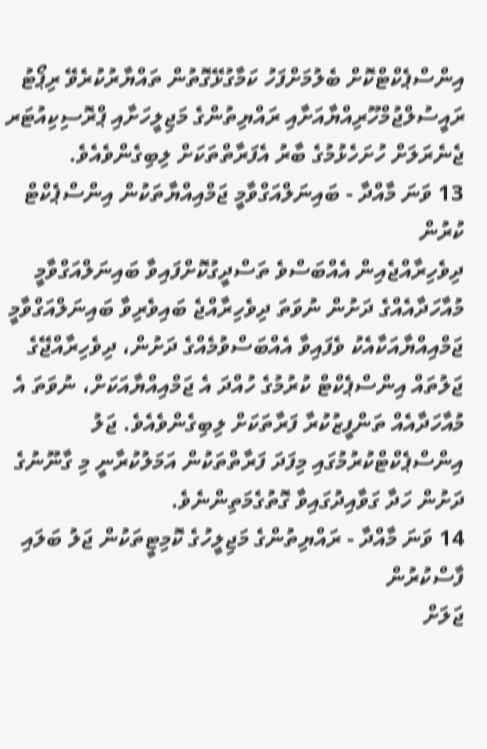އިންސްޕެކްޓްކޮށް ބެލުމަށްފަހު ކަމާގުޅޭގޮތުން ތައްޔާރުކުރެވޭ ރިޕޯޓު ރައީސުލްޖުމްހޫރިއްޔާއަށާއި ރައްޔިތުންގެ މަޖިލީހަށާއި ޕްރޮސިކިއުޓަރ ޖެނެރަލަށް ހުށަހެޅުމުގެ ބާރު އެފަރާތްތަކަށް ލިބިގެންވެއެވެ.
13 ވަނަ މާއްދާ - ބައިނަލްއަގްވާމީ ޖަމްއިއްޔާތަކުން އިންސްޕެކްޓް ކުރުން
ދިވެހިރާއްޖެއިން އެއްބަސްވެ ތަސްދީގުކޮށްފައިވާ ބައިނަލްއަގްވާމީ މުއާހަދާއެއްގެ ދަށުން ނުވަތަ ދިވެހިރާއްޖެ ބައިވެރިވާ ބައިނަލްއަގްވާމީ ޖަމްއިއްޔާއަކާއެކު ވެފައިވާ އެއްބަސްވުމެއްގެ ދަށުން، ދިވެހިރާއްޖޭގެ ޖަލުތައް އިންސްޕެކްޓް ކުރުމުގެ ހުއްދަ އެ ޖަމްއިއްޔާއަކަށް، ނުވަތަ އެ މުއާހަދާއެއް ތަންފީޒުކުރާ ފަރާތަކަށް ލިބިގެންވެއެވެ. ޖަލު އިންސްޕެކްޓްކުރުމުގައި މިފަދަ ފަރާތްތަކުން އަމަލުކުރާނީ މި ގާނޫނުގެ ދަށުން ހަދާ ގަވާއިދުގައިވާ ގޮތުގެމަތިންނެވެ.
14 ވަނަ މާއްދާ - ރައްޔިތުންގެ މަޖިލީހުގެ ކޮމިޓީތަކުން ޖަލު ބަލައި ފާސްކުރުން
ޖަލަށް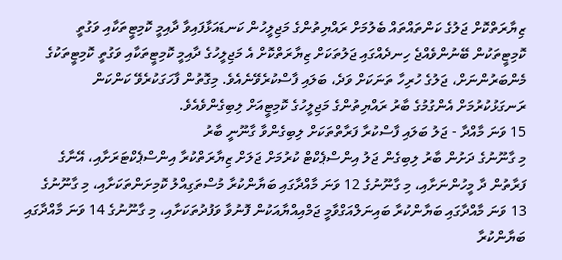ޒިޔާރަތްކޮށް ޖަލުގެ ކަންތައްތައް ބެލުމަށް ރައްޔިތުންގެ މަޖިލީހުން ކަނޑައަޅާފައިވާ ދާއިމީ ކޮމިޓީތަކާއި ވަގުތީ ކޮމިޓީތަކުން ބޭނުންވެއްޖެ ހިނދެއްގައި ޖަލުތަކަށް ޒިޔާރަތްކޮށް އެ މަޖިލީހުގެ ދާއިމީ ކޮމިޓީތަކާއި ވަގުތީ ކޮމިޓީތަކުގެ މެންބަރުންނަށް، ޖަލުގެ ހުރިހާ ތަނަކަށް ވަދެ، ބަލައި ފާސްކުރެވޭނެއެވެ. މިގޮތުން ފާހަގަކުރެވޭ ކަންކަން ރަނގަޅުކުރުމަށް އެންގުމުގެ ބާރު ރައްޔިތުންގެ މަޖިލީހުގެ ކޮމިޓީއަށް ލިބިގެންވެއެވެ.
15 ވަނަ މާއްދާ - ޖަލު ބަލައި ފާސްކުރާ ފަރާތްތަކަށް ލިބިގެންވާ ގާނޫނީ ބާރު
މި ގާނޫނުގެ ދަށުން ބާރު ލިބިގެން ޖަލު އިންސްޕެކްޓް ކުރުމަށް ޖަލަށް ޒިޔާރަތްކުރާ އިންސްޕެކްޓަރަށާއި، އޭނާގެ ފަރާތުން ދާ މީހުންނަށާއި، މި ގާނޫނުގެ 12 ވަނަ މާއްދާގައި ބަޔާންކުރާ މުސްތަގިއްލު ކޮމިށަންތަކަށާއި، މި ގާނޫނުގެ 13 ވަނަ މާއްދާގައި ބަޔާންކުރާ ބައިނަލްއަގްވާމީ ޖަމްއިއްޔާއަކުން ފޮނުވާ ވަފުދުތަކަށާއި، މި ގާނޫނުގެ 14 ވަނަ މާއްދާގައި ބަޔާންކުރާ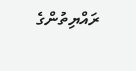ރައްޔިތުންގެ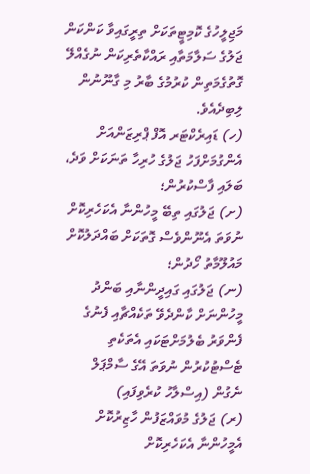މަޖިލީހުގެ ކޮމިޓީތަކަށް ތިރީގައިވާ ކަންކަން ޖަލުގެ ސަލާމަތާއި ރައްކާތެރިކަން ނުގެއްލޭ ގޮތުގެމަތިން ކުރުމުގެ ބާރު މި ގާނޫނުން ލިބިދެއެވެ.
(ހ) ޑައިރެކްޓަރ އޮފް ޕްރިޒަންއަށް އެންގުމަށްފަހު ޖަލުގެ ހުރިހާ ތަނަކަށް ވަދެ، ބަލައި ފާސްކުރުން؛
(ށ) ޖަލުގައި ތިބޭ މީހުންނާ އެކަހެރިކޮށް ނުވަތަ އެނޫންވެސް ގޮތަކަށް ބައްދަލުކޮށް މައުލޫމާތު ހޯދުން؛
(ނ) ޖަލުގައި ގައިދީންނާއި ބަންދު މީހުންނަށް ކާންދެވޭ ތަކެއްޗާއި ފެނުގެ ފެންވަރު ބެލުމަށްޓަކައި އެތަކެތި ޓެސްޓުކުރުން ނުވަތަ އޭގެ ސާމްޕަލް ނެގުން (އިސްލާހު ކުރެވިފައި)
(ރ) ޖަލުގެ މުވައްޒަފުން ހާޒިރުކޮށް އެމީހުންނާ އެކަހެރިކޮށް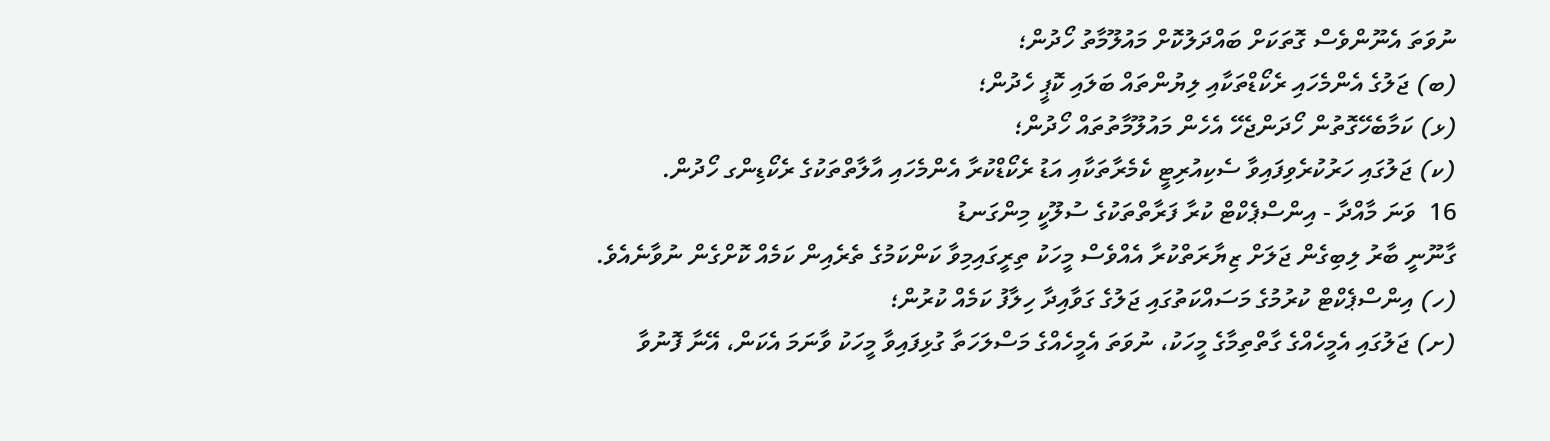ނުވަތަ އެނޫންވެސް ގޮތަކަށް ބައްދަލުކޮށް މައުލޫމާތު ހޯދުން؛
(ބ) ޖަލުގެ އެންމެހައި ރެކޯޑްތަކާއި ލިޔުންތައް ބަލައި ކޮޕީ ހެދުން؛
(ޅ) ކަމާބެހޭގޮތުން ހޯދަންޖެހޭ އެހެން މައުލޫމާތުތައް ހޯދުން؛
(ކ) ޖަލުގައި ހަރުކުރެވިފައިވާ ސެކިއުރިޓީ ކެމެރާތަކާއި އަޑު ރެކޯޑްކުރާ އެންމެހައި އާލާތްތަކުގެ ރެކޯޑިންގ ހޯދުން.
16  ވަނަ މާއްދާ - އިންސްޕެކްޓް ކުރާ ފަރާތްތަކުގެ ސުލޫކީ މިންގަނޑު
ގާނޫނީ ބާރު ލިބިގެން ޖަލަށް ޒިޔާރަތްކުރާ އެއްވެސް މީހަކު ތިރީގައިމިވާ ކަންކަމުގެ ތެރެއިން ކަމެއް ކޮށްގެން ނުވާނެއެވެ.
(ހ) އިންސްޕެކްޓް ކުރުމުގެ މަސައްކަތުގައި ޖަލުގެ ގަވާއިދާ ހިލާފު ކަމެއް ކުރުން؛
(ށ) ޖަލުގައި އެމީހެއްގެ ގާތްތިމާގެ މީހަކު، ނުވަތަ އެމީހެއްގެ މަސްލަހަތާ ގުޅިފައިވާ މީހަކު ވާނަމަ އެކަން، އޭނާ ފޮނުވާ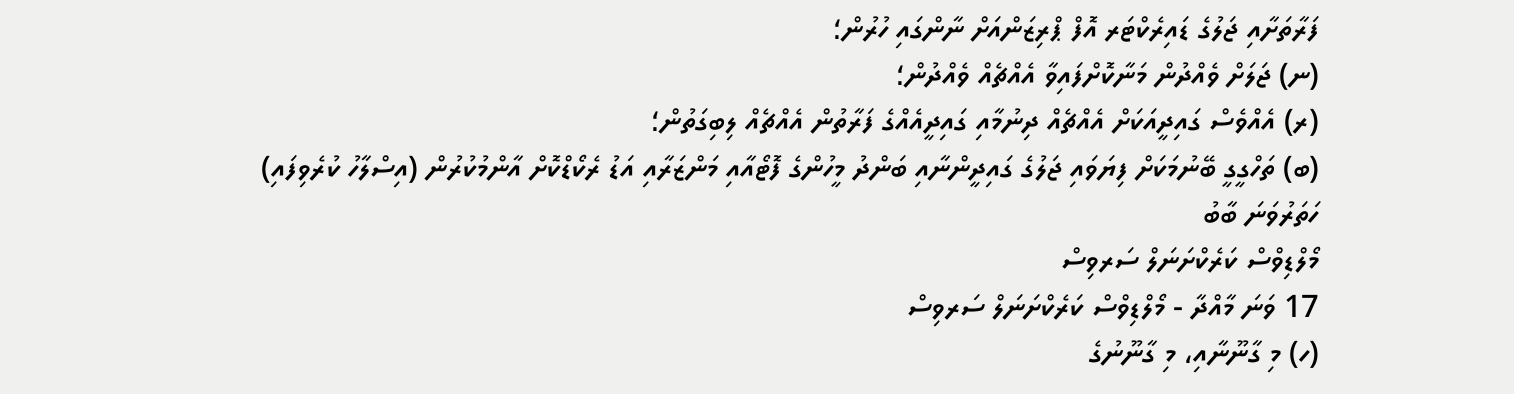ފަރާތަށާއި ޖަލުގެ ޑައިރެކްޓަރ އޮފް ޕްރިޒަންއަށް ނާންގައި ހުރުން؛
(ނ) ޖަލަށް ވެއްދުން މަނާކޮށްފައިވާ އެއްޗެއް ވެއްދުން؛
(ރ) އެއްވެސް ގައިދީއަކަށް އެއްޗެއް ދިނުމާއި ގައިދީއެއްގެ ފަރާތުން އެއްޗެއް ލިބިގަތުން؛
(ބ) ތަހްގީގީ ބޭނުމަކަށް ފިޔަވައި ޖަލުގެ ގައިދީންނާއި ބަންދު މީހުންގެ ފޮޓޯއާއި މަންޒަރާއި އަޑު ރެކޯޑްކޮށް އާންމުކުރުން (އިސްލާހު ކުރެވިފައި)
ހަތަރުވަނަ ބާބު
މޯލްޑިވްސް ކަރެކްށަނަލް ސަރވިސް
17 ވަނަ މާއްދާ - މޯލްޑިވްސް ކަރެކްށަނަލް ސަރވިސް
(ހ) މި ގާނޫނާއި، މި ގާނޫނުގެ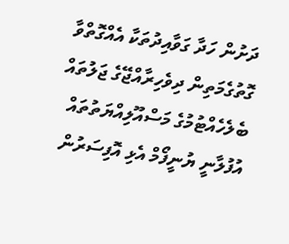ދަށުން ހަދާ ގަވާއިދުތަކާ އެއްގޮތްވާ ގޮތުގެމަތިން ދިވެހިރާއްޖޭގެ ޖަލުތައް ބެލެހެއްޓުމުގެ މަސްއޫލިއްޔަތުތައް އުފުލާނީ ޔުނީފޯމް އެޅި އޮފިސަރުން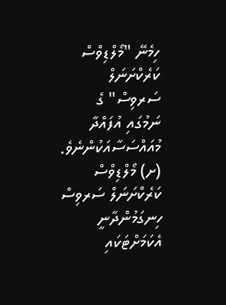ހިމެނޭ "މޯލްޑިވްސް ކަރެކްށަނަލް ސަރވިސް" ގެ ނަމުގައި އުފައްދާ މުއައްސަސާއަކުންނެވެ.
(ށ) މޯލްޑިވްސް ކަރެކްށަނަލް ސަރވިސް ހިނގަމުންދާނީ އެކަމަށްޓަކައި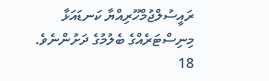ރައީސުލްޖުމްހޫރިއްޔާ ކަނޑައަޅާ މިނިސްޓަރެއްގެ ބެލުމުގެ ދަށުންނެވެ.
18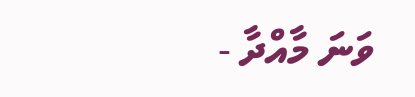ވަނަ މާއްދާ -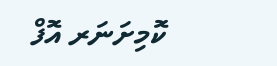ކޮމިށަނަރ އޮފް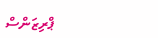ޕްރިޒަންސް